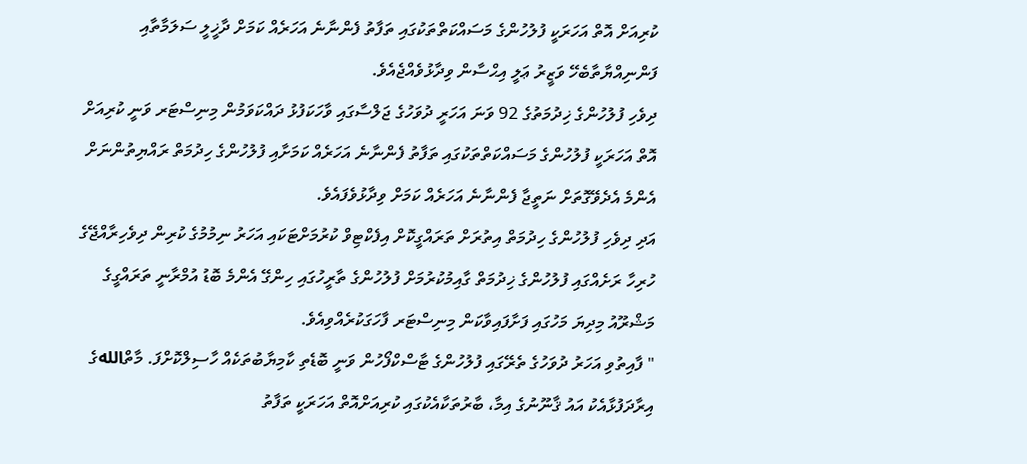ކުރިއަށް އޮތް އަހަރަކީ ފުލުހުންގެ މަސައްކަތްތަކުގައި ތަފާތު ފެންނާނެ އަހަރެއް ކަމަށް ދާޚީލީ ސަލަމާތާއި ފަންނިއްޔާތާބެހޭ ވަޒީރު ޢަލީ އިޙްސާން ވިދާޅުވެއްޖެއެވެ.
ދިވެހި ފުލުހުންގެ ޚިދުމަތުގެ 92 ވަނަ އަހަރީ ދުވަހުގެ ޖަލްސާގައި ވާހަކަފުޅު ދައްކަވަމުން މިނިސްޓަރ ވަނީ ކުރިއަށް އޮތް އަހަރަކީ ފުލުހުންގެ މަސައްކަތްތަކުގައި ތަފާތު ފެންނާނެ އަހަރެއް ކަމަށާއި ފުލުހުންގެ ހިދުމަތް ރައްޔިތުންނަށް އެންމެ އެދެވޭގޮތަށް ނަތީޖާ ފެންނާނެ އަހަރެއް ކަމަށް ވިދާޅުވެފައެވެ.
އަދި ދިވެހި ފުލުހުންގެ ހިދުމަތް އިތުރަށް ތަރައްގީކޮށް އިފެކްޓިވް ކުރުމަށްޓަކައި އަހަރު ނިމުމުގެ ކުރިން ދިވެހިރާއްޖޭގެ ހުރިހާ ރަށެއްގައި ފުލުހުންގެ ޚިދުމަތް ގާއިމުކުރުމަށް ފުލުހުންގެ ތާރީހުގައި ހިންގޭ އެންމެ ބޮޑު އުމްރާނީ ތަރައްގީގެ މަޝްރޫއު މިދިޔަ މަހުގައި ފަށާފައިވާކަން މިނިސްޓަރ ފާހަގަކުރެއްވިއެވެ.
" ފާއިތުވި އަހަރު ދުވަހުގެ ތެރޭގައި ފުލުހުންގެ ޓާސްކްފޯހުން ވަނީ ބޮޑެތި ކާމިޔާބުތަކެއް ހާސިލްކޮށްފަ. މާތްاللهގެ އިރާދަފުޅާއެކު އައު ޤާނޫނުގެ އިމާ، ބާރުތަކާއެކުގައި ކުރިއަށްއޮތް އަހަރަކީ ތަފާތު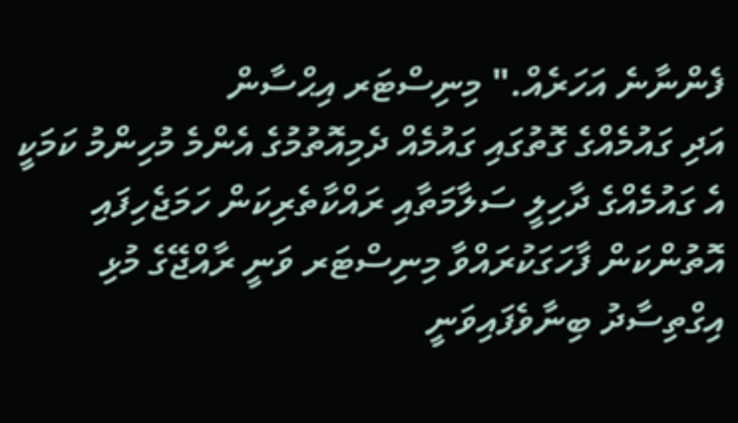ފެންނާނެ އަހަރެއް." މިނިސްޓަރ އިޙްސާން
އަދި ގައުމެއްގެ ގޮތުގައި ގައުމެއް ދެމިއޮތުމުގެ އެންމެ މުހިންމު ކަމަކީ އެ ގައުމެއްގެ ދާހިލީ ސަލާމަތާއި ރައްކާތެރިކަން ހަމަޖެހިފައި އޮތުންކަން ފާހަގަކުރައްވާ މިނިސްޓަރ ވަނީ ރާއްޖޭގެ މުޅި އިގްތިސާދު ބިނާވެފައިވަނީ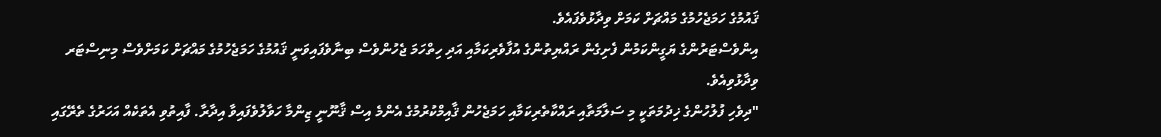ޤައުމުގެ ހަމަޖެހުމުގެ މައްޗަށް ކަމަށް ވިދާޅުވެފައެވެ.
އިންވެސްޓަރުންގެ ޔަގީންކަމުން ފެށިގެން ރައްޔިތުންގެ އުފާވެރިކަމާއި އަދި ހިތްހަމަ ޖެހުންވެސް ބިނާވެފައިވަނީ ޤައުމުގެ ހަމަޖެހުމުގެ މައްޗަށް ކަމަށްވެސް މިނިސްޓަރ ވިދާޅުވިއެވެ.
"ދިވެހި ފުލުހުންގެ ޚިދުމަތަކީ މި ސަލާމަތާއި ރައްކާތެރިކަމާއި ހަމަޖެހުން ޤާއިމްކުރުމުގެ އެންމެ އިސް ޤާނޫނީ ޒިންމާ ހަވާލުވެފައިވާ އިދާރާ. ފާއިތުވި އެތަކެއް އަހަރުގެ ތެރޭގައި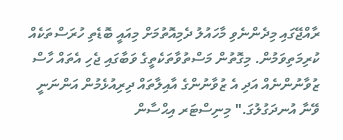ރާއްޖޭގައި މިދެންނެވި މާހައުލު ދެމިއޮތުމަށް މިއައީ ބޮޑެތި ހުރަސްތަކެއް ކުރިމަތިވަމުން. މިގޮތުން މަސްތުވާތަކެތީގެ ވަބާގައި ޖެހި އެތައް ހާސް ޒުވާނުންނެއް އަދި އެ ޒުވާނުންގެ އާއިލާތައް ދިރިއުޅެމުން އަންނަނީ ވޭނާ އުނދަގުލުގަ." މިނިސްޓަރ އިޙްސާން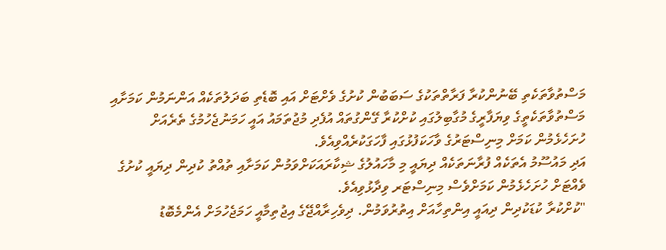މަސްތުވާތަކެތި ބޭނުންކުރާ ފަރާތްތަކުގެ ސަބަބުން ކުށުގެ ވެށްޓަށް އައި ބޮޑެތި ބަދަލުތަކެއް އަންނަމުން ކަމަށާއި މަސްތުވާތަކެތީގެ ވިޔަފާރީގެ މުގާބިލުގައި ކުށްކުރާ ގޭންގުތައް އުފެދި މުޖުތަމައު އައީ ހަމަނުޖެހުމުގެ ތެރެއަށް ހުށަހެޅެމުން ކަމަށް މިނިސްޓަރުގެ ވާހަކަފުޅުގައި ފާހަގަކުރެއްވިއެވެ.
އަދި މައުސޫމު އެތަކެއް ފުރާނަތަކެއް ދިޔައީ މި މާހައުލުގެ ޝިކާރައަކަށްވަމުން ކަމަށާއި ތުއްތު ކުދިން ދިޔައީ ކުށުގެ ވެއްޓަށް ހުށަހެޅެމުން ކަމަށްވެސް މިނިސްޓަރ ވިދާޅުވިއެވެ.
"ކުށްކުރާ ކުޑަކުދިން ދިއައީ އިންތިހާއަށް އިތުރުވަމުން. ދިވެހިރާއްޖޭގެ އިޖުތިމާއީ ހަމަޖެހުމަށް އެންމެބޮޑު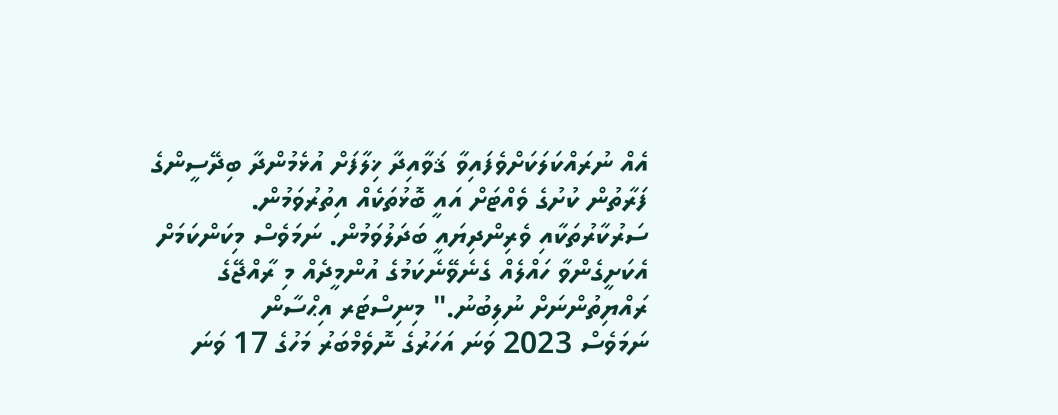އެއް ނުރައްކަލަކަށްވެފައިވާ ޤަވާއިދާ ޚިލާފަށް އުޅެމުންދާ ބިދޭސީންގެ ފަރާތުން ކުށުގެ ވެއްޓަށް އައީ ބޮޅުތަކެއް އިތުރުވަމުން. ސަރުކާރުތަކާއި ވެރިންދިޔައީ ބަދަލުވަމުން. ނަމަވެސް މިކަންކަމަށް އެކަށީގެންވާ ހައްލެއް ގެނެވޭނެކަމުގެ އުންމީދެއް މި ރާއްޖޭގެ ރައްޔިތުންނަށް ނުލިބުނު." މިނިސްޓަރ އިޙްސާން
ނަމަވެސް 2023 ވަނަ އަހަރުގެ ނޮވެމްބަރު މަހުގެ 17 ވަނަ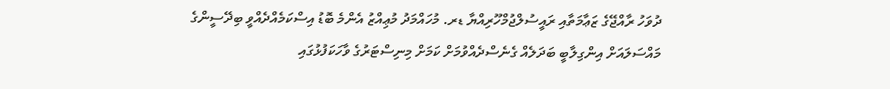ދުވަހު ރާއްޖޭގެ ޒަޢާމަތާއި ރައީސުލްޖުމްހޫރިއްޔާ ޑރ. މުހައްމަދު މުޢިއްޒު އެންމެ ބޮޑު އިސްކަމެއްދެއްވީ ބިދޭސީންގެ މައްސަލައަށް އިންގިލާބީ ބަދަލެއް ގެނެސްދެއްވުމަށް ކަމަށް މިނިސްޓަރުގެ ވާހަކަފުޅުގައި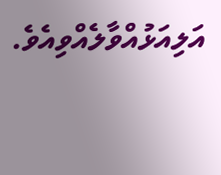އަލިއަޅުއްވާލެއްވިއެވެ.